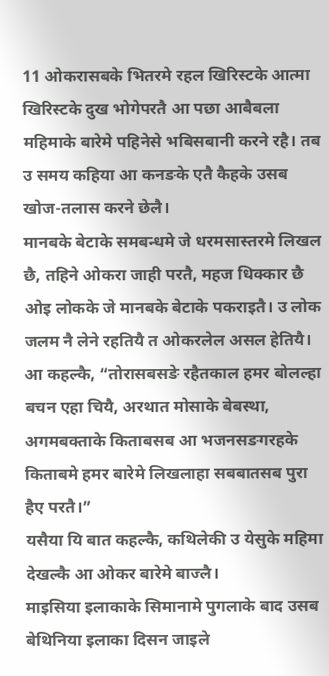11 ओकरासबके भितरमे रहल खिरिस्टके आत्मा खिरिस्टके दुख भोगेपरतै आ पछा आबैबला महिमाके बारेमे पहिनेसे भबिसबानी करने रहै। तब उ समय कहिया आ कनङके एतै कैहके उसब खोज-तलास करने छेलै।
मानबके बेटाके समबन्धमे जे धरमसास्तरमे लिखल छै, तहिने ओकरा जाही परतै, महज धिक्कार छै ओइ लोकके जे मानबके बेटाके पकराइतै। उ लोक जलम नै लेने रहतियै त ओकरलेल असल हेतियै।
आ कहल्कै, “तोरासबसङे रहैतकाल हमर बोलल्हा बचन एहा चियै, अरथात मोसाके बेबस्था, अगमबक्ताके किताबसब आ भजनसङगरहके किताबमे हमर बारेमे लिखलाहा सबबातसब पुरा हैए परतै।”
यसैया यि बात कहल्कै, कथिलेकी उ येसुके महिमा देखल्कै आ ओकर बारेमे बाज्लै।
माइसिया इलाकाके सिमानामे पुगलाके बाद उसब बेथिनिया इलाका दिसन जाइले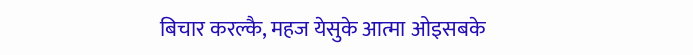बिचार करल्कै, महज येसुके आत्मा ओइसबके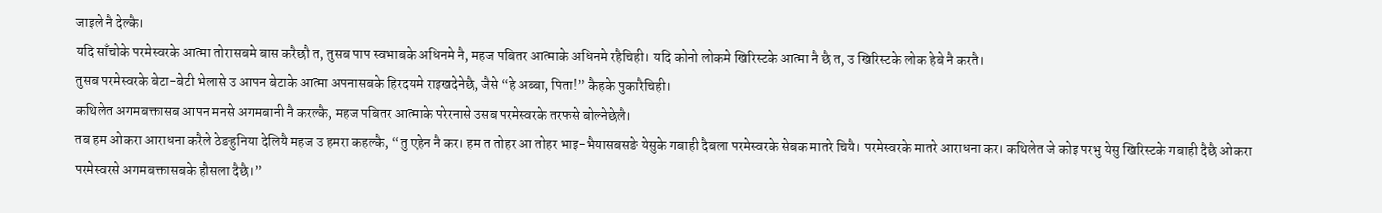जाइले नै देल्कै।
यदि साँचोके परमेस्वरके आत्मा तोरासबमे बास करैछौ त, तुसब पाप स्वभाबके अधिनमे नै, महज पबितर आत्माके अधिनमे रहैचिही। यदि कोनो लोकमे खिरिस्टके आत्मा नै छै त, उ खिरिस्टके लोक हेबे नै करतै।
तुसब परमेस्वरके बेटा-बेटी भेलासे उ आपन बेटाके आत्मा अपनासबके हिरदयमे राइखदेनेछै, जैसे “हे अब्बा, पिता!” कैहके पुकारैचिही।
कथिलेत अगमबक्तासब आपन मनसे अगमबानी नै करल्कै, महज पबितर आत्माके परेरनासे उसब परमेस्वरके तरफसे बोल्नेछेलै।
तब हम ओकरा आराधना करैले ठेङहुनिया देलियै महज उ हमरा कहल्कै, “तु एहेन नै कर। हम त तोहर आ तोहर भाइ-भैयासबसङे येसुके गबाही दैबला परमेस्वरके सेबक मातरे चियै। परमेस्वरके मातरे आराधना कर। कथिलेत जे कोइ परभु येसु खिरिस्टके गबाही दैछै ओकरा परमेस्वरसे अगमबक्तासबके हौसला दैछै।”